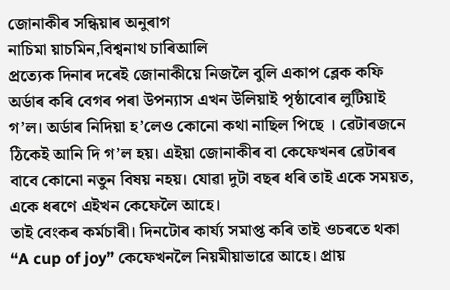জোনাকীৰ সন্ধিয়াৰ অনুৰাগ
নাচিমা য়াচমিন,বিশ্বনাথ চাৰিআলি
প্ৰত্যেক দিনাৰ দৰেই জোনাকীয়ে নিজলৈ বুলি একাপ ব্লেক কফি অৰ্ডাৰ কৰি বেগৰ পৰা উপন্যাস এখন উলিয়াই পৃষ্ঠাবোৰ লুটিয়াই গ’ল। অৰ্ডাৰ নিদিয়া হ’লেও কোনো কথা নাছিল পিছে । ৱেটাৰজনে ঠিকেই আনি দি গ’ল হয়। এইয়া জোনাকীৰ বা কেফেখনৰ ৱেটাৰৰ বাবে কোনো নতুন বিষয় নহয়। যোৱা দুটা বছৰ ধৰি তাই একে সময়ত, একে ধৰণে এইখন কেফেলৈ আহে।
তাই বেংকৰ কৰ্মচাৰী। দিনটোৰ কাৰ্য্য সমাপ্ত কৰি তাই ওচৰতে থকা “A cup of joy” কেফেখনলৈ নিয়মীয়াভাৱে আহে। প্ৰায়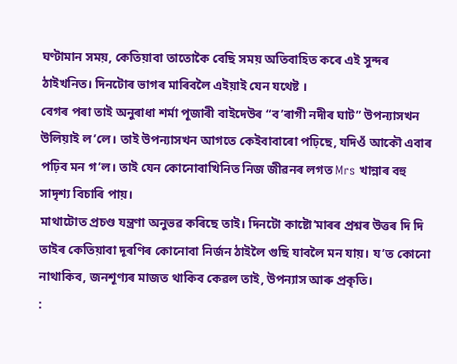ঘণ্টামান সময়, কেতিয়াবা তাতোকৈ বেছি সময় অতিবাহিত কৰে এই সুন্দৰ ঠাইখনিত। দিনটোৰ ভাগৰ মাৰিবলৈ এইয়াই যেন যথেষ্ট ।
বেগৰ পৰা তাই অনুৰাধা শৰ্মা পূজাৰী বাইদেউৰ “ব’ৰাগী নদীৰ ঘাট” উপন্যাসখন উলিয়াই ল’লে। তাই উপন্যাসখন আগতে কেইবাবাৰো পঢ়িছে, যদিওঁ আকৌ এবাৰ পঢ়িব মন গ’ল। তাই যেন কোনোবাখিনিত নিজ জীৱনৰ লগত Mrs খান্নাৰ বহু সাদৃশ্য বিচাৰি পায়।
মাথাটোত প্ৰচণ্ড যন্ত্ৰণা অনুভৱ কৰিছে তাই। দিনটো কাষ্টো’মাৰৰ প্ৰশ্নৰ উত্তৰ দি দি তাইৰ কেতিয়াবা দূৰণিৰ কোনোবা নিৰ্জন ঠাইলৈ গুছি যাবলৈ মন যায়। য’ত কোনো নাথাকিব, জনশূণ্যৰ মাজত থাকিব কেৱল তাই, উপন্যাস আৰু প্ৰকৃতি।
: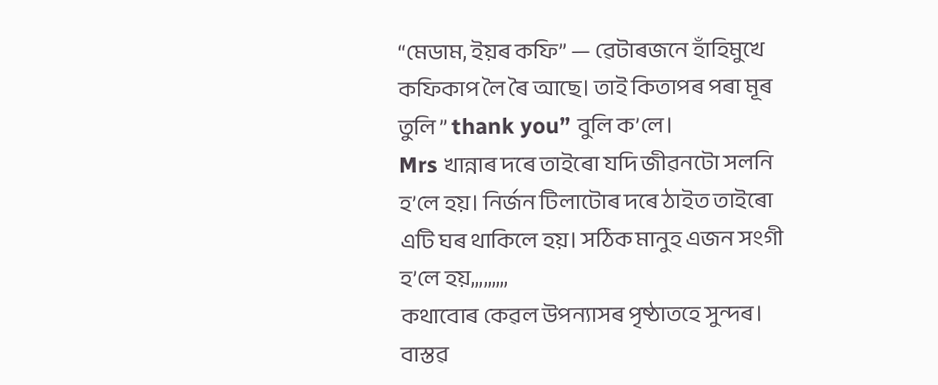“মেডাম, ইয়ৰ কফি” — ৱেটাৰজনে হাঁহিমুখে কফিকাপ লৈ ৰৈ আছে। তাই কিতাপৰ পৰা মূৰ তুলি ” thank you” বুলি ক’লে।
Mrs খান্নাৰ দৰে তাইৰো যদি জীৱনটো সলনি হ’লে হয়। নিৰ্জন টিলাটোৰ দৰে ঠাইত তাইৰো এটি ঘৰ থাকিলে হয়। সঠিক মানুহ এজন সংগী হ’লে হয়,,,,,,,,,
কথাবোৰ কেৱল উপন্যাসৰ পৃষ্ঠাতহে সুন্দৰ। বাস্তৱ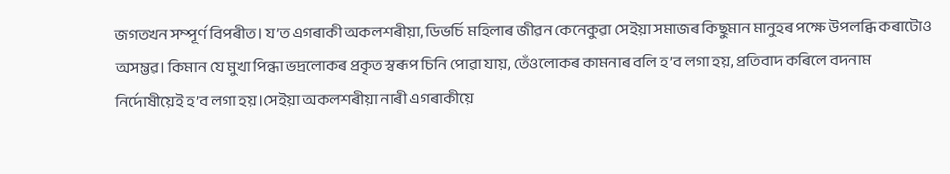জগতখন সম্পূৰ্ণ বিপৰীত। য’ত এগৰাকী অকলশৰীয়া, ডিভৰ্চি মহিলাৰ জীৱন কেনেকুৱা সেইয়া সমাজৰ কিছুমান মানুহৰ পক্ষে উপলব্ধি কৰাটোও অসম্ভৱ। কিমান যে মুখা পিন্ধা ভদ্ৰলোকৰ প্ৰকৃত স্বৰূপ চিনি পোৱা যায়, তেঁওলোকৰ কামনাৰ বলি হ’ব লগা হয়, প্ৰতিবাদ কৰিলে বদনাম নিৰ্দোষীয়েই হ’ব লগা হয়।সেইয়া অকলশৰীয়া নাৰী এগৰাকীয়ে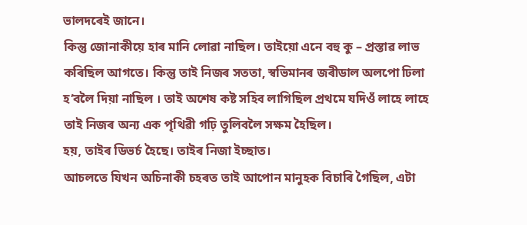ভালদৰেই জানে।
কিন্তু জোনাকীয়ে হাৰ মানি লোৱা নাছিল। তাইয়ো এনে বহু কু – প্ৰস্তাৱ লাভ কৰিছিল আগতে। কিন্তু তাই নিজৰ সততা, স্বভিমানৰ জৰীডাল অলপো ঢিলা হ’বলৈ দিয়া নাছিল । তাই অশেষ কষ্ট সহিব লাগিছিল প্ৰথমে যদিওঁ লাহে লাহে তাই নিজৰ অন্য এক পৃথিৱী গঢ়ি তুলিবলৈ সক্ষম হৈছিল।
হয়, তাইৰ ডিভৰ্চ হৈছে। তাইৰ নিজা ইচ্ছাত।
আচলতে যিখন অচিনাকী চহৰত তাই আপোন মানুহক বিচাৰি গৈছিল, এটা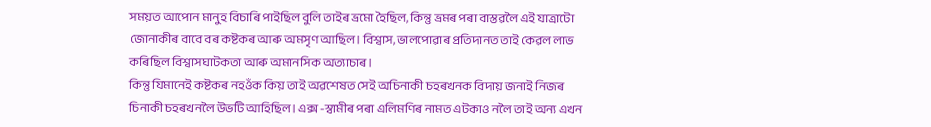সময়ত আপোন মানুহ বিচাৰি পাইছিল বুলি তাইৰ ভ্ৰমো হৈছিল, কিন্তু ভ্ৰমৰ পৰা বাস্তৱলৈ এই যাত্ৰাটো জোনাকীৰ বাবে বৰ কষ্টকৰ আৰু অমসৃণ আছিল। বিশ্বাস, ভালপোৱাৰ প্ৰতিদানত তাই কেৱল লাভ কৰিছিল বিশ্বাসঘাটকতা আৰু অমানসিক অত্যাচাৰ।
কিন্তু যিমানেই কষ্টকৰ নহওঁক কিয় তাই অৱশেষত সেই অচিনাকী চহৰখনক বিদায় জনাই নিজৰ চিনাকী চহৰখনলৈ উভটি আহিছিল। এক্স -স্বামীৰ পৰা এলিমণিৰ নামত এটকাও নলৈ তাই অন্য এখন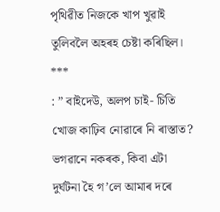পৃথিৱীত নিজকে খাপ খুৱাই তুলিবলৈ অহৰহ চেষ্টা কৰিছিল।
***
: ” বাইদেউ, অলপ চাই- চিতি খোজ কাঢ়িব নোৱাৰে নি ৰাস্তাত? ভগৱানে নকৰক, কিবা এটা দুৰ্ঘটনা হৈ গ’লে আমাৰ দৰে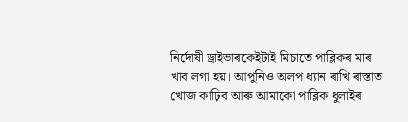নিৰ্দোষী ড্ৰাইভাৰকেইটাই মিচাতে পাব্লিকৰ মাৰ খাব লগা হয়। আপুনিও অলপ ধ্যান ৰাখি ৰাস্তাত খোজ কাঢ়িব আৰু আমাকো পাব্লিক ধুলাইৰ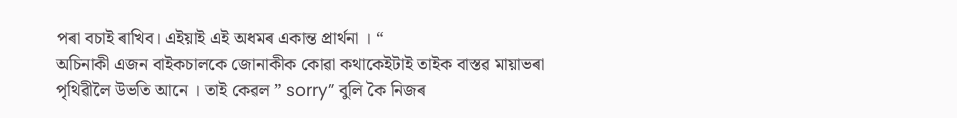পৰা বচাই ৰাখিব। এইয়াই এই অধমৰ একান্ত প্ৰাৰ্থনা । “
অচিনাকী এজন বাইকচালকে জোনাকীক কোৱা কথাকেইটাই তাইক বাস্তৱ মায়াভৰা পৃথিৱীলৈ উভতি আনে । তাই কেৱল ” sorry” বুলি কৈ নিজৰ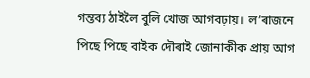গন্তব্য ঠাইলৈ বুলি খোজ আগবঢ়ায়। ল’ৰাজনে পিছে পিছে বাইক দৌৰাই জোনাকীক প্ৰায় আগ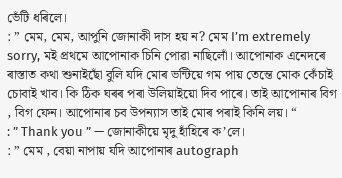ভেঁটি ধৰিলে।
: ” মেম, মেম, আপুনি জোনাকী দাস হয় ন? মেম I’m extremely sorry, মই প্ৰথমে আপোনাক চিনি পোৱা নাছিলোঁ। আপোনাক এনেদৰে ৰাস্তাত কথা শুনাইছোঁ বুলি যদি মোৰ ভন্টিয়ে গম পায় তেন্তে মোক কেঁচাই চোবাই খাব। কি ঠিক ঘৰৰ পৰা উলিয়াইয়ো দিব পাৰে। তাই আপোনাৰ বিগ , বিগ ফেন। আপোনাৰ চব উপন্যাস তাই মোৰ পৰাই কিনি লয়। “
: ” Thank you ” — জোনাকীয়ে মৃদু হাঁহিৰে ক’লে।
: ” মেম , বেয়া নাপায় যদি আপোনাৰ autograph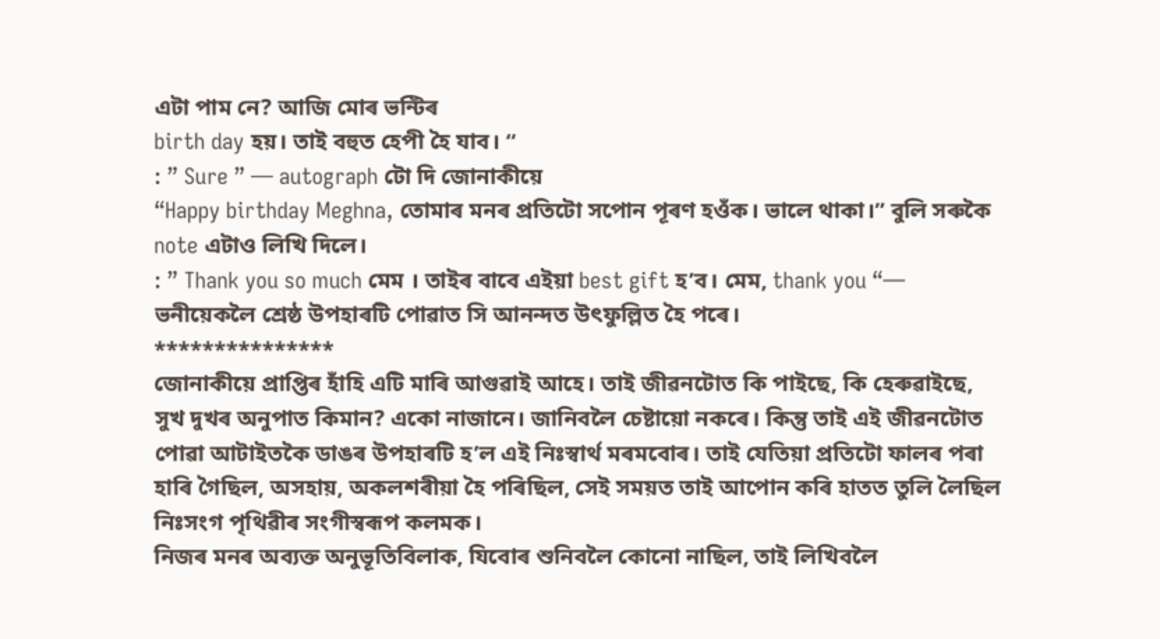এটা পাম নে? আজি মোৰ ভন্টিৰ
birth day হয়। তাই বহুত হেপী হৈ যাব। “
: ” Sure ” — autograph টো দি জোনাকীয়ে
“Happy birthday Meghna, তোমাৰ মনৰ প্ৰতিটো সপোন পূৰণ হওঁক। ভালে থাকা।” বুলি সৰুকৈ note এটাও লিখি দিলে।
: ” Thank you so much মেম । তাইৰ বাবে এইয়া best gift হ’ব। মেম, thank you “— ভনীয়েকলৈ শ্ৰেষ্ঠ উপহাৰটি পোৱাত সি আনন্দত উৎফুল্লিত হৈ পৰে।
***************
জোনাকীয়ে প্ৰাপ্তিৰ হাঁহি এটি মাৰি আগুৱাই আহে। তাই জীৱনটোত কি পাইছে, কি হেৰুৱাইছে, সুখ দুখৰ অনুপাত কিমান? একো নাজানে। জানিবলৈ চেষ্টায়ো নকৰে। কিন্তু তাই এই জীৱনটোত পোৱা আটাইতকৈ ডাঙৰ উপহাৰটি হ’ল এই নিঃস্বাৰ্থ মৰমবোৰ। তাই যেতিয়া প্ৰতিটো ফালৰ পৰা হাৰি গৈছিল, অসহায়, অকলশৰীয়া হৈ পৰিছিল, সেই সময়ত তাই আপোন কৰি হাতত তুলি লৈছিল নিঃসংগ পৃথিৱীৰ সংগীস্বৰূপ কলমক।
নিজৰ মনৰ অব্যক্ত অনুভূতিবিলাক, যিবোৰ শুনিবলৈ কোনো নাছিল, তাই লিখিবলৈ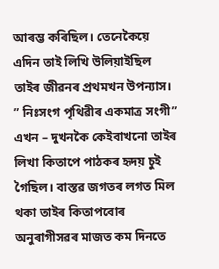আৰম্ভ কৰিছিল। তেনেকৈয়ে এদিন তাই লিখি উলিয়াইছিল তাইৰ জীৱনৰ প্ৰথমখন উপন্যাস। ” নিঃসংগ পৃথিৱীৰ একমাত্ৰ সংগী”
এখন – দুখনকৈ কেইবাখনো তাইৰ লিখা কিতাপে পাঠকৰ হৃদয় চুই গৈছিল। বাস্তৱ জগতৰ লগত মিল থকা তাইৰ কিতাপবোৰ অনুৰাগীসৱৰ মাজত কম দিনতে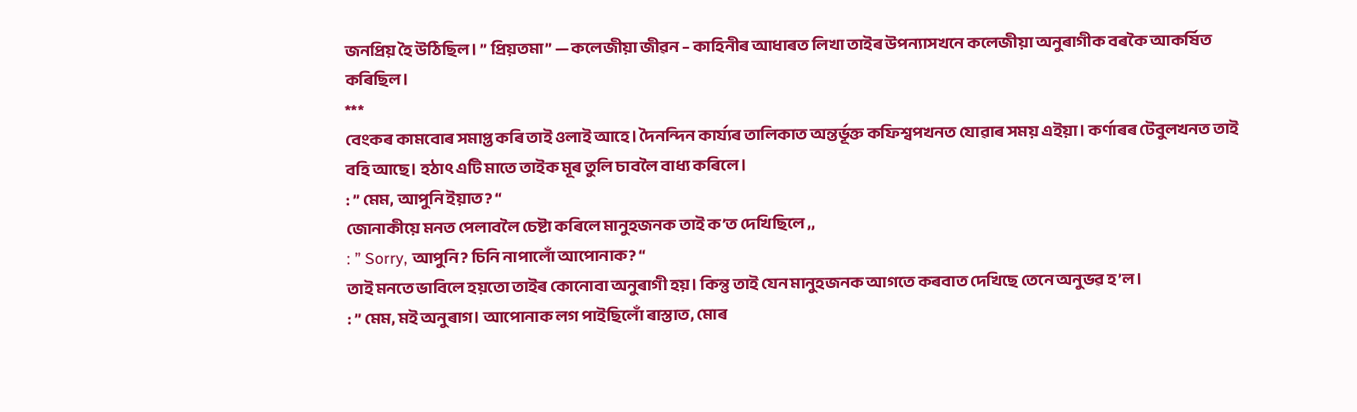জনপ্ৰিয় হৈ উঠিছিল। ” প্ৰিয়তমা” — কলেজীয়া জীৱন – কাহিনীৰ আধাৰত লিখা তাইৰ উপন্যাসখনে কলেজীয়া অনুৰাগীক বৰকৈ আকৰ্ষিত কৰিছিল।
***
বেংকৰ কামবোৰ সমাপ্ত কৰি তাই ওলাই আহে। দৈনন্দিন কাৰ্য্যৰ তালিকাত অন্তৰ্ভূক্ত কফিশ্বপখনত যোৱাৰ সময় এইয়া। কৰ্ণাৰৰ টেবুলখনত তাই বহি আছে। হঠাৎ এটি মাতে তাইক মূৰ তুলি চাবলৈ বাধ্য কৰিলে।
: ” মেম, আপুনি ইয়াত? “
জোনাকীয়ে মনত পেলাবলৈ চেষ্টা কৰিলে মানুহজনক তাই ক’ত দেখিছিলে ,,
: ” Sorry, আপুনি? চিনি নাপালোঁ আপোনাক? “
তাই মনতে ভাবিলে হয়তো তাইৰ কোনোবা অনুৰাগী হয়। কিন্তু তাই যেন মানুহজনক আগতে কৰবাত দেখিছে তেনে অনুভৱ হ’ল।
: ” মেম, মই অনুৰাগ। আপোনাক লগ পাইছিলোঁ ৰাস্তাত, মোৰ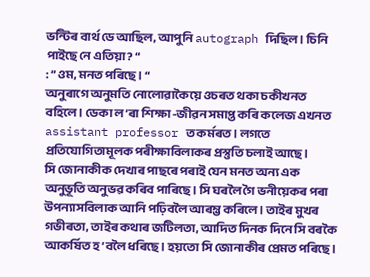ভন্টিৰ বাৰ্থ ডে আছিল, আপুনি autograph দিছিল। চিনি পাইছে নে এতিয়া? “
: ” ওম, মনত পৰিছে। “
অনুৰাগে অনুমতি নোলোৱাকৈয়ে ওচৰত থকা চকীখনত বহিলে। ডেকা ল’ৰা শিক্ষা -জীৱন সমাপ্ত কৰি কলেজ এখনত assistant professor ত কৰ্মৰত। লগতে প্ৰতিযোগিতামূলক পৰীক্ষাবিলাকৰ প্ৰস্তুতি চলাই আছে।
সি জোনাকীক দেখাৰ পাছৰে পৰাই যেন মনত অন্য এক অনুভূতি অনুভৱ কৰিব পাৰিছে। সি ঘৰলৈ গৈ ভনীয়েকৰ পৰা উপন্যাসবিলাক আনি পঢ়িবলৈ আৰম্ভ কৰিলে। তাইৰ মুখৰ গভীৰতা, তাইৰ কথাৰ জটিলতা, আদিত দিনক দিনে সি বৰকৈ আকৰ্ষিত হ’বলৈ ধৰিছে। হয়তো সি জোনাকীৰ প্ৰেমত পৰিছে।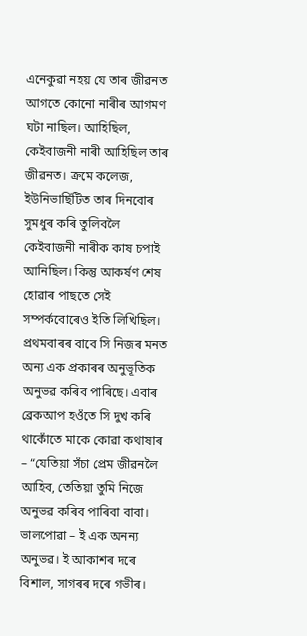এনেকুৱা নহয় যে তাৰ জীৱনত আগতে কোনো নাৰীৰ আগমণ ঘটা নাছিল। আহিছিল, কেইবাজনী নাৰী আহিছিল তাৰ জীৱনত। ক্ৰমে কলেজ, ইউনিভাৰ্ছিটিত তাৰ দিনবোৰ সুমধুৰ কৰি তুলিবলৈ কেইবাজনী নাৰীক কাষ চপাই আনিছিল। কিন্তু আকৰ্ষণ শেষ হোৱাৰ পাছতে সেই সম্পৰ্কবোৰেও ইতি লিখিছিল।
প্ৰথমবাৰৰ বাবে সি নিজৰ মনত অন্য এক প্ৰকাৰৰ অনুভূতিক অনুভৱ কৰিব পাৰিছে। এবাৰ ব্ৰেকআপ হওঁতে সি দুখ কৰি থাকোঁতে মাকে কোৱা কথাষাৰ – “যেতিয়া সঁচা প্ৰেম জীৱনলৈ আহিব, তেতিয়া তুমি নিজে অনুভৱ কৰিব পাৰিবা বাবা। ভালপোৱা – ই এক অনন্য অনুভৱ। ই আকাশৰ দৰে বিশাল, সাগৰৰ দৰে গভীৰ।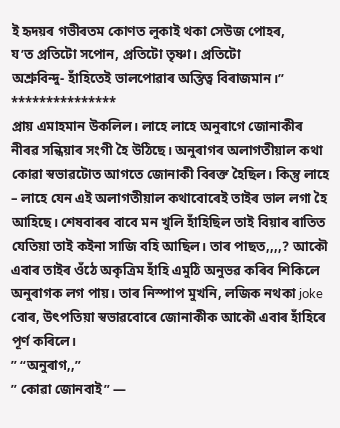ই হৃদয়ৰ গভীৰতম কোণত লুকাই থকা সেউজ পোহৰ,
য’ত প্ৰতিটো সপোন, প্ৰতিটো তৃষ্ণা। প্ৰতিটো
অশ্ৰুবিন্দু- হাঁহিতেই ভালপোৱাৰ অস্তিত্ব বিৰাজমান।”
***************
প্ৰায় এমাহমান উকলিল। লাহে লাহে অনুৰাগে জোনাকীৰ নীৰৱ সন্ধিয়াৰ সংগী হৈ উঠিছে। অনুৰাগৰ অলাগতীয়াল কথা কোৱা স্বভাৱটোত আগতে জোনাকী বিৰক্ত হৈছিল। কিন্তু লাহে – লাহে যেন এই অলাগতীয়াল কথাবোৰেই তাইৰ ভাল লগা হৈ আহিছে। শেষবাৰৰ বাবে মন খুলি হাঁহিছিল তাই বিয়াৰ ৰাতিত যেতিয়া তাই কইনা সাজি বহি আছিল। তাৰ পাছত,,,,? আকৌ এবাৰ তাইৰ ওঁঠে অকৃত্ৰিম হাঁহি এমুঠি অনুভৱ কৰিব শিকিলে অনুৰাগক লগ পায়। তাৰ নিস্পাপ মুখনি, লজিক নথকা joke বোৰ, উৎপতিয়া স্বভাৱবোৰে জোনাকীক আকৌ এবাৰ হাঁহিৰে পূৰ্ণ কৰিলে।
” “অনুৰাগ,,”
” কোৱা জোনবাই” —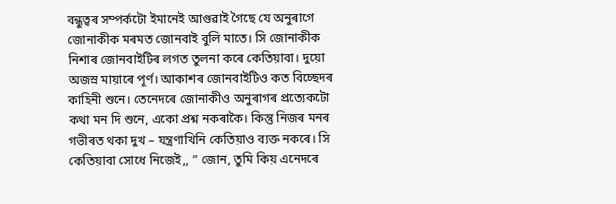বন্ধুত্বৰ সম্পৰ্কটো ইমানেই আগুৱাই গৈছে যে অনুৰাগে জোনাকীক মৰমত জোনবাই বুলি মাতে। সি জোনাকীক নিশাৰ জোনবাইটিৰ লগত তুলনা কৰে কেতিয়াবা। দুয়ো অজস্ৰ মায়াৰে পূৰ্ণ। আকাশৰ জোনবাইটিও কত বিচ্ছেদৰ কাহিনী শুনে। তেনেদৰে জোনাকীও অনুৰাগৰ প্ৰত্যেকটো কথা মন দি শুনে, একো প্ৰশ্ন নকৰাকৈ। কিন্তু নিজৰ মনৰ গভীৰত থকা দুখ – যন্ত্ৰণাখিনি কেতিয়াও ব্যক্ত নকৰে। সি কেতিয়াবা সোধে নিজেই,, ” জোন, তুমি কিয় এনেদৰে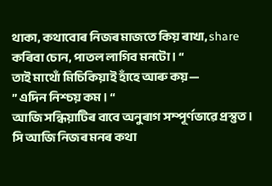থাকা, কথাবোৰ নিজৰ মাজতে কিয় ৰাখা, share কৰিবা চোন, পাতল লাগিব মনটো। “
তাই মাথোঁ মিচিকিয়াই হাঁহে আৰু কয়—
” এদিন নিশ্চয় কম । “
আজি সন্ধিয়াটিৰ বাবে অনুৰাগ সম্পূৰ্ণভাৱে প্ৰস্তুত। সি আজি নিজৰ মনৰ কথা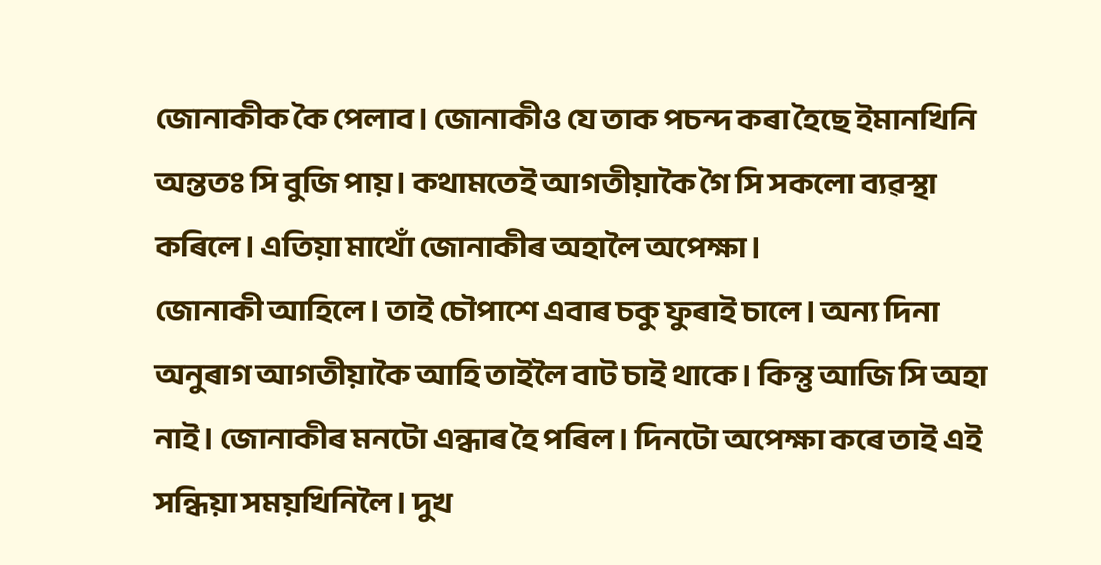জোনাকীক কৈ পেলাব। জোনাকীও যে তাক পচন্দ কৰা হৈছে ইমানখিনি অন্ততঃ সি বুজি পায়। কথামতেই আগতীয়াকৈ গৈ সি সকলো ব্যৱস্থা কৰিলে। এতিয়া মাথোঁ জোনাকীৰ অহালৈ অপেক্ষা।
জোনাকী আহিলে। তাই চৌপাশে এবাৰ চকু ফুৰাই চালে। অন্য দিনা অনুৰাগ আগতীয়াকৈ আহি তাইলৈ বাট চাই থাকে। কিন্তু আজি সি অহা নাই। জোনাকীৰ মনটো এন্ধাৰ হৈ পৰিল। দিনটো অপেক্ষা কৰে তাই এই সন্ধিয়া সময়খিনিলৈ। দুখ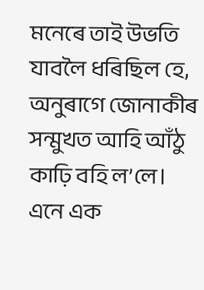মনেৰে তাই উভতি যাবলৈ ধৰিছিল হে, অনুৰাগে জোনাকীৰ সন্মুখত আহি আঁঠু কাঢ়ি বহি ল’লে। এনে এক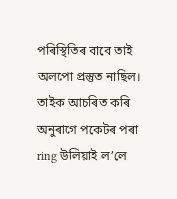পৰিস্থিতিৰ বাবে তাই অলপো প্ৰস্তুত নাছিল।
তাইক আচৰিত কৰি অনুৰাগে পকেটৰ পৰা ring উলিয়াই ল’লে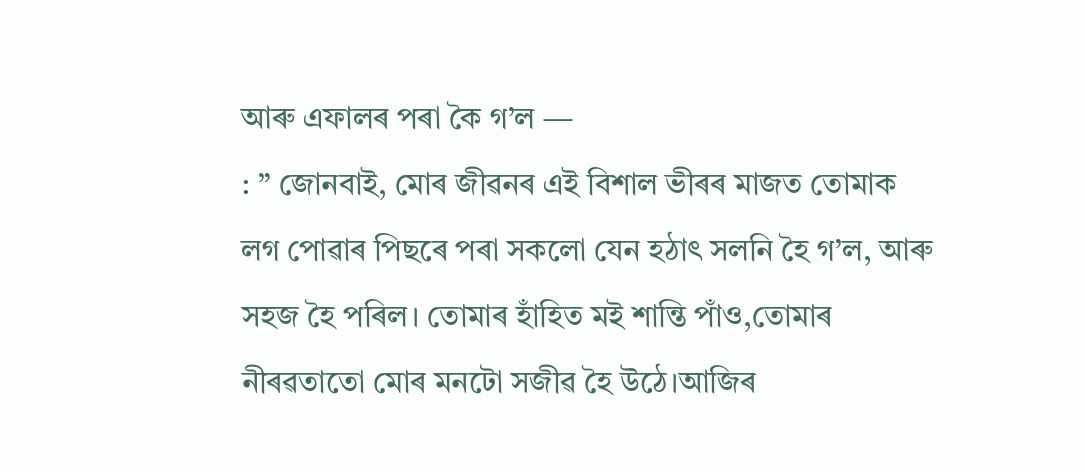আৰু এফালৰ পৰা কৈ গ’ল —
: ” জোনবাই, মোৰ জীৱনৰ এই বিশাল ভীৰৰ মাজত তোমাক লগ পোৱাৰ পিছৰে পৰা সকলো যেন হঠাৎ সলনি হৈ গ’ল, আৰু সহজ হৈ পৰিল। তোমাৰ হাঁহিত মই শান্তি পাঁও,তোমাৰ নীৰৱতাতো মোৰ মনটো সজীৱ হৈ উঠে।আজিৰ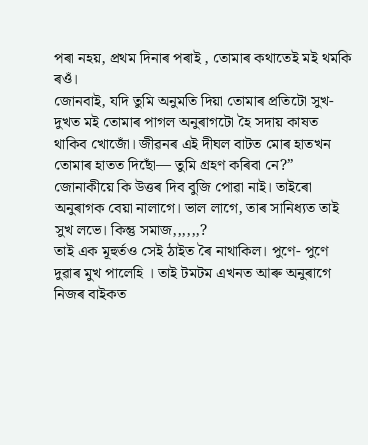পৰা নহয়, প্ৰথম দিনাৰ পৰাই , তোমাৰ কথাতেই মই থমকি ৰওঁ।
জোনবাই, যদি তুমি অনুমতি দিয়া তোমাৰ প্ৰতিটো সুখ-দুখত মই তোমাৰ পাগল অনুৰাগটো হৈ সদায় কাষত থাকিব খোজোঁ। জীৱনৰ এই দীঘল বাটত মোৰ হাতখন তোমাৰ হাতত দিছোঁ— তুমি গ্ৰহণ কৰিবা নে?”
জোনাকীয়ে কি উত্তৰ দিব বুজি পোৱা নাই। তাইৰো অনুৰাগক বেয়া নালাগে। ভাল লাগে, তাৰ সানিধ্যত তাই সুখ লভে। কিন্তু সমাজ,,,,,,?
তাই এক মূহুৰ্তও সেই ঠাইত ৰৈ নাথাকিল। পুণে- পুণে দুৱাৰ মুখ পালেহি । তাই টমটম এখনত আৰু অনুৰাগে নিজৰ বাইকত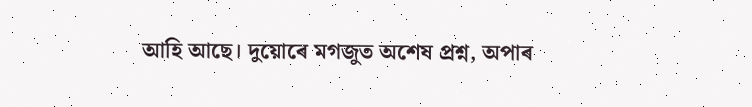আহি আছে। দুয়োৰে মগজুত অশেষ প্ৰশ্ন, অপাৰ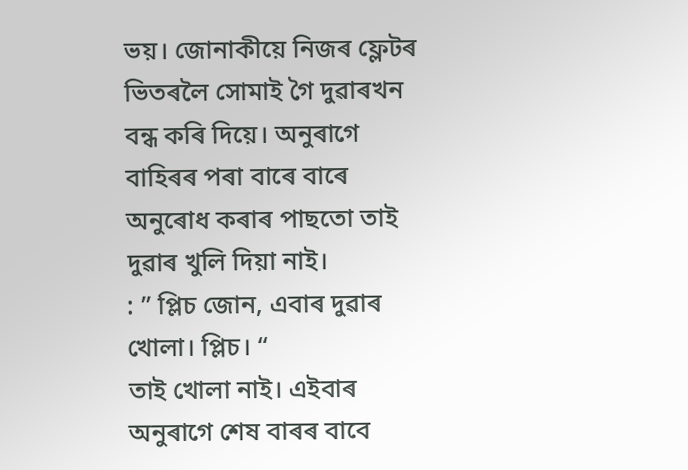ভয়। জোনাকীয়ে নিজৰ ফ্লেটৰ ভিতৰলৈ সোমাই গৈ দুৱাৰখন বন্ধ কৰি দিয়ে। অনুৰাগে বাহিৰৰ পৰা বাৰে বাৰে অনুৰোধ কৰাৰ পাছতো তাই দুৱাৰ খুলি দিয়া নাই।
: ” প্লিচ জোন, এবাৰ দুৱাৰ খোলা। প্লিচ। “
তাই খোলা নাই। এইবাৰ অনুৰাগে শেষ বাৰৰ বাবে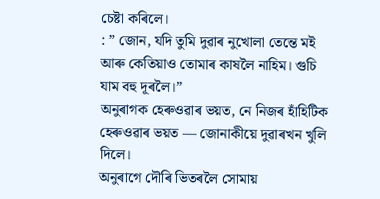চেষ্টা কৰিলে।
: ” জোন, যদি তুমি দুৱাৰ নুখোলা তেন্তে মই আৰু কেতিয়াও তোমাৰ কাষলৈ নাহিম। গুচি যাম বহু দূৰলৈ।”
অনুৰাগক হেৰুওৱাৰ ভয়ত, নে নিজৰ হাঁহিটিক হেৰুওৱাৰ ভয়ত — জোনাকীয়ে দুৱাৰখন খুলি দিলে।
অনুৰাগে দৌৰি ভিতৰলৈ সোমায়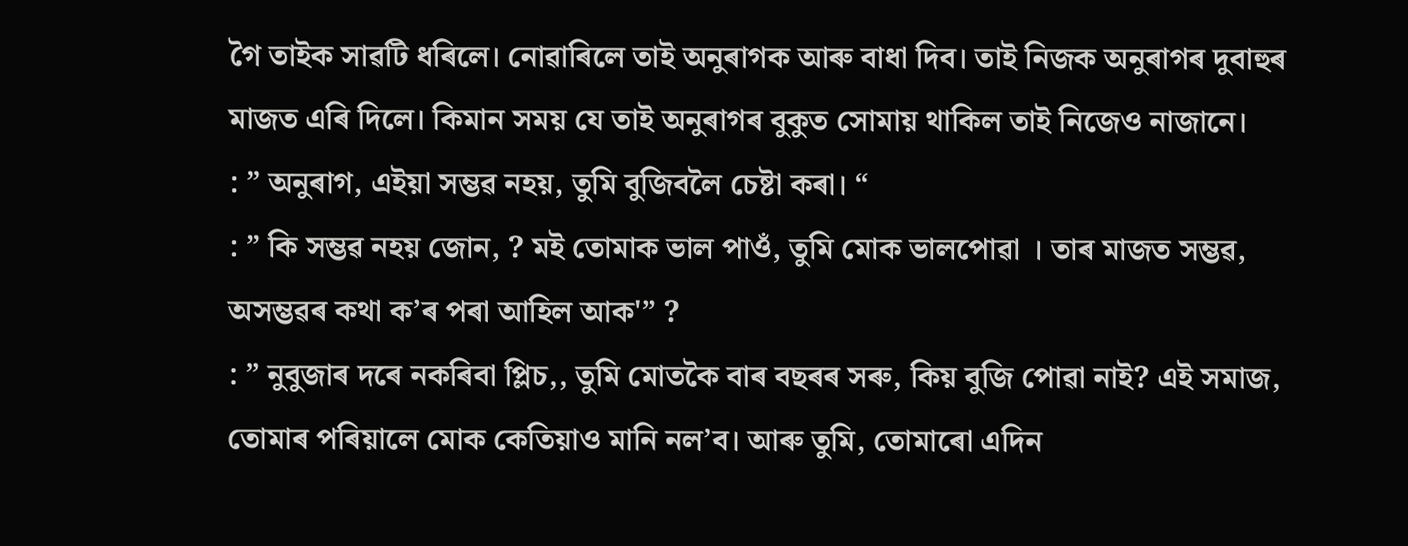গৈ তাইক সাৱটি ধৰিলে। নোৱাৰিলে তাই অনুৰাগক আৰু বাধা দিব। তাই নিজক অনুৰাগৰ দুবাহুৰ মাজত এৰি দিলে। কিমান সময় যে তাই অনুৰাগৰ বুকুত সোমায় থাকিল তাই নিজেও নাজানে।
: ” অনুৰাগ, এইয়া সম্ভৱ নহয়, তুমি বুজিবলৈ চেষ্টা কৰা। “
: ” কি সম্ভৱ নহয় জোন, ? মই তোমাক ভাল পাওঁ, তুমি মোক ভালপোৱা । তাৰ মাজত সম্ভৱ, অসম্ভৱৰ কথা ক’ৰ পৰা আহিল আক'” ?
: ” নুবুজাৰ দৰে নকৰিবা প্লিচ,, তুমি মোতকৈ বাৰ বছৰৰ সৰু, কিয় বুজি পোৱা নাই? এই সমাজ, তোমাৰ পৰিয়ালে মোক কেতিয়াও মানি নল’ব। আৰু তুমি, তোমাৰো এদিন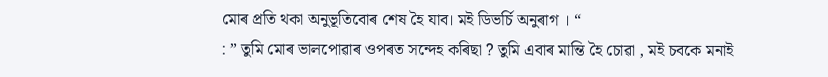মোৰ প্ৰতি থকা অনুভূতিবোৰ শেষ হৈ যাব। মই ডিভৰ্চি অনুৰাগ । “
: ” তুমি মোৰ ভালপোৱাৰ ওপৰত সন্দেহ কৰিছা ? তুমি এবাৰ মান্তি হৈ চোৱা , মই চবকে মনাই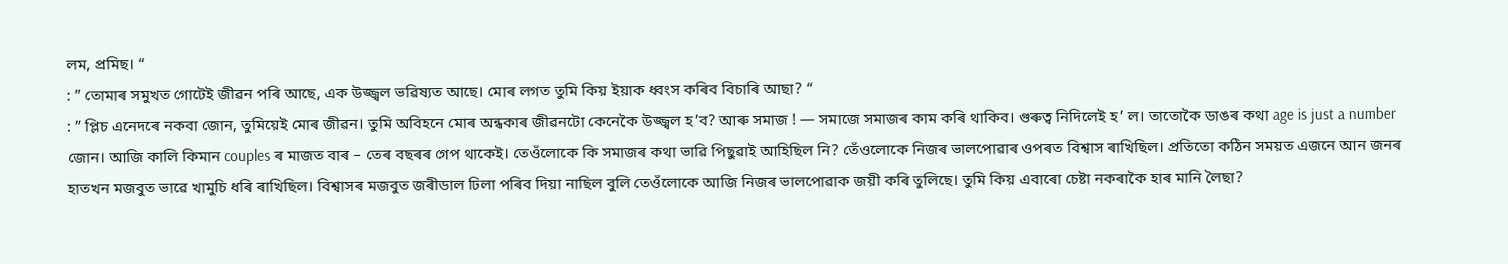লম, প্ৰমিছ। “
: ” তোমাৰ সমুখত গোটেই জীৱন পৰি আছে, এক উজ্জ্বল ভৱিষ্যত আছে। মোৰ লগত তুমি কিয় ইয়াক ধ্বংস কৰিব বিচাৰি আছা? “
: ” প্লিচ এনেদৰে নকবা জোন, তুমিয়েই মোৰ জীৱন। তুমি অবিহনে মোৰ অন্ধকাৰ জীৱনটো কেনেকৈ উজ্জ্বল হ’ব? আৰু সমাজ ! — সমাজে সমাজৰ কাম কৰি থাকিব। গুৰুত্ব নিদিলেই হ’ ল। তাতোকৈ ডাঙৰ কথা age is just a number জোন। আজি কালি কিমান couples ৰ মাজত বাৰ – তেৰ বছৰৰ গেপ থাকেই। তেওঁলোকে কি সমাজৰ কথা ভাৱি পিছুৱাই আহিছিল নি? তেঁওলোকে নিজৰ ভালপোৱাৰ ওপৰত বিশ্বাস ৰাখিছিল। প্ৰতিতো কঠিন সময়ত এজনে আন জনৰ হাতখন মজবুত ভাৱে খামুচি ধৰি ৰাখিছিল। বিশ্বাসৰ মজবুত জৰীডাল ঢিলা পৰিব দিয়া নাছিল বুলি তেওঁলোকে আজি নিজৰ ভালপোৱাক জয়ী কৰি তুলিছে। তুমি কিয় এবাৰো চেষ্টা নকৰাকৈ হাৰ মানি লৈছা?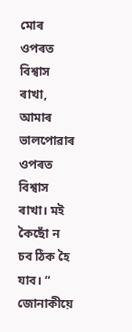মোৰ ওপৰত বিশ্বাস ৰাখা, আমাৰ ভালপোৱাৰ ওপৰত বিশ্বাস ৰাখা। মই কৈছোঁ ন চব ঠিক হৈ যাব। “
জোনাকীয়ে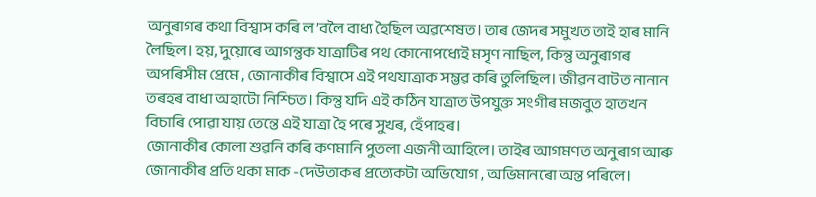অনুৰাগৰ কথা বিশ্বাস কৰি ল’বলৈ বাধ্য হৈছিল অৱশেষত। তাৰ জেদৰ সমুখত তাই হাৰ মানি লৈছিল। হয়, দুয়োৰে আগন্তুক যাত্ৰাটিৰ পথ কোনোপধ্যেই মসৃণ নাছিল, কিন্তু অনুৰাগৰ অপৰিসীম প্ৰেমে , জোনাকীৰ বিশ্বাসে এই পথযাত্ৰাক সম্ভৱ কৰি তুলিছিল। জীৱন বাটত নানান তৰহৰ বাধা অহাটো নিশ্চিত। কিন্তু যদি এই কঠিন যাত্ৰাত উপযুক্ত সংগীৰ মজবুত হাতখন বিচাৰি পোৱা যায় তেন্তে এই যাত্ৰা হৈ পৰে সুখৰ, হেঁপাহৰ।
জোনাকীৰ কোলা শুৱনি কৰি কণমানি পুতলা এজনী আহিলে। তাইৰ আগমণত অনুৰাগ আৰু জোনাকীৰ প্ৰতি থকা মাক -দেউতাকৰ প্ৰত্যেকটা অভিযোগ , অভিমানৰো অন্ত পৰিলে।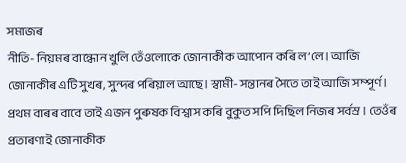সমাজৰ
নীতি- নিয়মৰ বান্ধোন খুলি তেঁওলোকে জোনাকীক আপোন কৰি ল’লে। আজি জোনাকীৰ এটি সুখৰ, সুন্দৰ পৰিয়াল আছে। স্বামী- সন্তানৰ সৈতে তাই আজি সম্পূৰ্ণ।
প্ৰথম বাৰৰ বাবে তাই এজন পুৰুষক বিশ্বাস কৰি বুকুত সপি দিছিল নিজৰ সৰ্বস্ৰ । তেওঁৰ প্ৰতাৰণাই জোনাকীক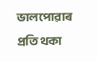ভালপোৱাৰ প্ৰতি থকা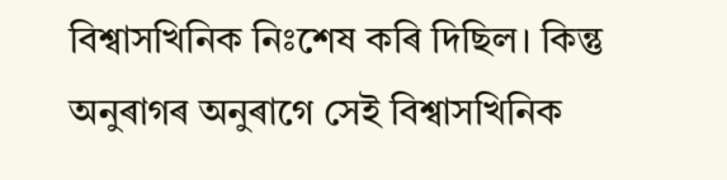বিশ্বাসখিনিক নিঃশেষ কৰি দিছিল। কিন্তু অনুৰাগৰ অনুৰাগে সেই বিশ্বাসখিনিক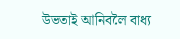উভতাই আনিবলৈ বাধ্য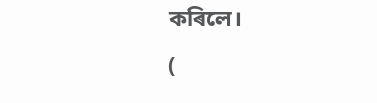কৰিলে।
(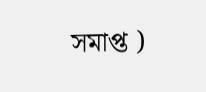সমাপ্ত )